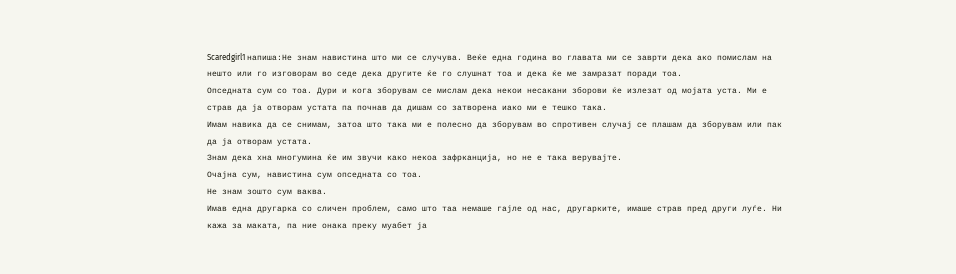Scaredgirl1 напиша:Не знам навистина што ми се случува. Веќе една година во главата ми се заврти дека ако помислам на нешто или го изговорам во седе дека другите ќе го слушнат тоа и дека ќе ме замразат поради тоа.
Опседната сум со тоа. Дури и кога зборувам се мислам дека некои несакани зборови ќе излезат од мојата уста. Ми е страв да ја отворам устата па почнав да дишам со затворена иако ми е тешко така.
Имам навика да се снимам, затоа што така ми е полесно да зборувам во спротивен случај се плашам да зборувам или пак да ја отворам устата.
Знам дека xна многумина ќе им звучи како некоа зафрканција, но не е така верувајте.
Очајна сум, навистина сум опседната со тоа.
Не знам зошто сум ваква.
Имав една другарка со сличен проблем, само што таа немаше гајле од нас, другарките, имаше страв пред други луѓе. Ни кажа за маката, па ние онака преку муабет ја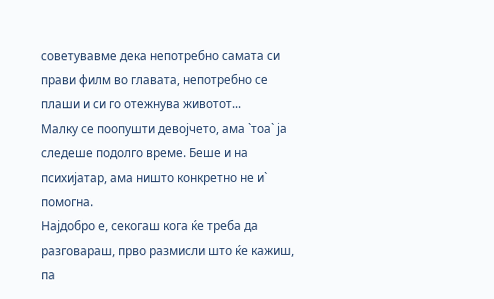советувавме дека непотребно самата си прави филм во главата, непотребно се плаши и си го отежнува животот...
Малку се поопушти девојчето, ама `тоа` ја следеше подолго време. Беше и на психијатар, ама ништо конкретно не и` помогна.
Најдобро е, секогаш кога ќе треба да разговараш, прво размисли што ќе кажиш, па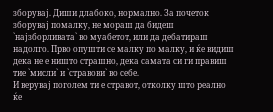зборувај. Диши длабоко, нормално. За почеток зборувај помалку, не мораш да бидеш `најзборливата` во муабетот, или да дебатираш надолго. Прво опушти се малку по малку, и ќе видиш дека не е ништо страшно, дека самата си ги правиш тие `мисли` и `стравови` во себе.
И верувај поголем ти е стравот, отколку што реално ќе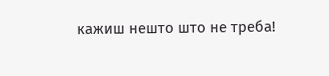кажиш нешто што не треба!